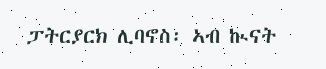ፓትርያርክ ሊባኖስ፡ ኣብ ኲናት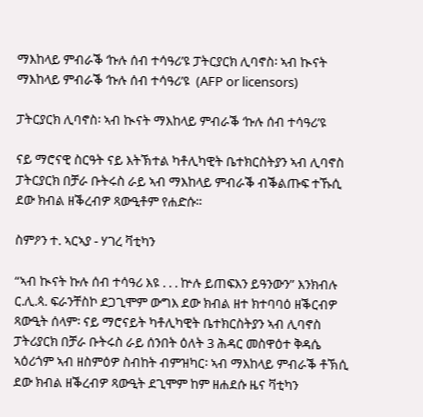ማእከላይ ምብራቕ ‘ኩሉ ሰብ ተሳዓሪ’ዩ ፓትርያርክ ሊባኖስ፡ ኣብ ኲናት ማእከላይ ምብራቕ ‘ኩሉ ሰብ ተሳዓሪ’ዩ  (AFP or licensors)

ፓትርያርክ ሊባኖስ፡ ኣብ ኲናት ማእከላይ ምብራቕ ‘ኩሉ ሰብ ተሳዓሪ’ዩ

ናይ ማሮናዊ ስርዓት ናይ እትኽተል ካቶሊካዊት ቤተክርስትያን ኣብ ሊባኖስ ፓትርያርክ በቻራ ቡትሩስ ራይ ኣብ ማእከላይ ምብራቕ ብቕልጡፍ ተኹሲ ደው ክብል ዘቕረብዎ ጻውዒቶም የሐድሱ።

ስምዖን ተ. ኣርኣያ - ሃገረ ቫቲካን

“ኣብ ኲናት ኩሉ ሰብ ተሳዓሪ እዩ . . . ኵሉ ይጠፍእን ይዓንውን” እንክብሉ ር.ሊ.ጳ. ፍራንቸስኮ ደጋጊሞም ውግእ ደው ክብል ዘተ ክተባባዕ ዘቕርብዎ ጻውዒት ሰላም፡ ናይ ማሮናይት ካቶሊካዊት ቤተክርስትያን ኣብ ሊባኖስ ፓትሪያርክ በቻራ ቡትሩስ ራይ ሰንበት ዕለት 3 ሕዳር መስዋዕተ ቅዳሴ ኣዕሪጎም ኣብ ዘስምዕዎ ስብከት ብምዝካር፡ ኣብ ማእከላይ ምብራቕ ቶኽሲ ደው ክብል ዘቕረብዎ ጻውዒት ደጊሞም ከም ዘሐደሱ ዜና ቫቲካን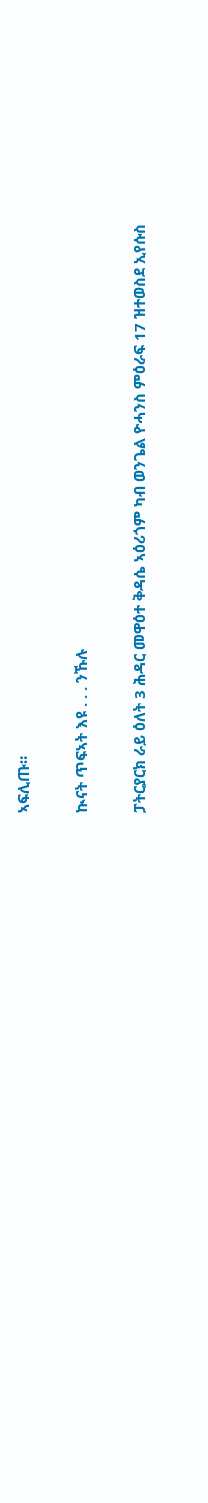ኣፍሊጡ።

ኲናት ጥፍኣት እዩ . . . ንኹሉ

ፓትርያርክ ራይ ዕለት 3 ሕዳር መዋዕተ ቅዳሴ ኣዕሪጎም ካብ ወንጌል ዮሓንስ ምዕራፍ 17 ዝተወስደ ኢየሱስ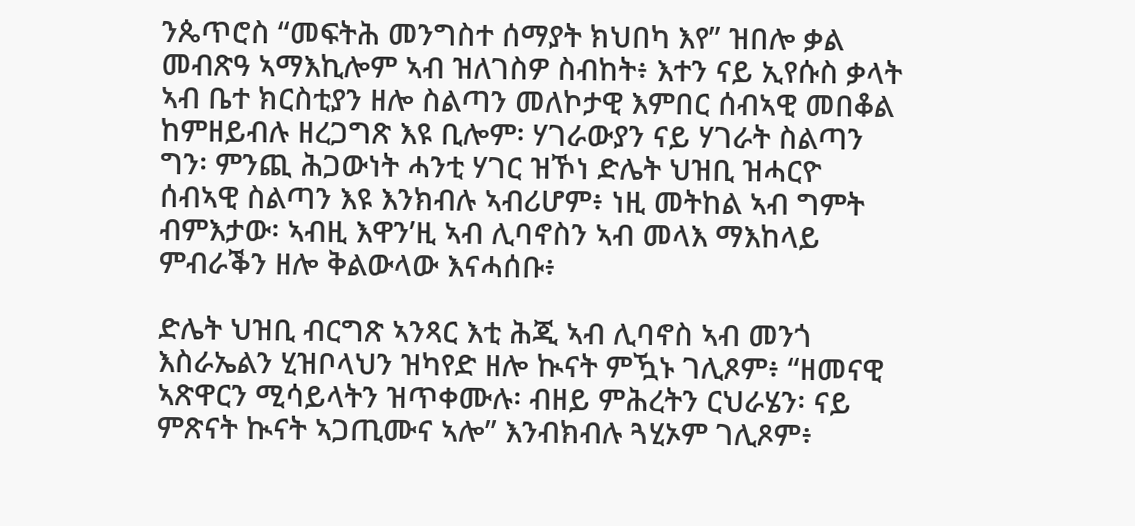ንጴጥሮስ “መፍትሕ መንግስተ ሰማያት ክህበካ እየ” ዝበሎ ቃል መብጽዓ ኣማእኪሎም ኣብ ዝለገስዎ ስብከት፥ እተን ናይ ኢየሱስ ቃላት ኣብ ቤተ ክርስቲያን ዘሎ ስልጣን መለኮታዊ እምበር ሰብኣዊ መበቆል ከምዘይብሉ ዘረጋግጽ እዩ ቢሎም፡ ሃገራውያን ናይ ሃገራት ስልጣን ግን፡ ምንጪ ሕጋውነት ሓንቲ ሃገር ዝኾነ ድሌት ህዝቢ ዝሓርዮ ሰብኣዊ ስልጣን እዩ እንክብሉ ኣብሪሆም፥ ነዚ መትከል ኣብ ግምት ብምእታው፡ ኣብዚ እዋን’ዚ ኣብ ሊባኖስን ኣብ መላእ ማእከላይ ምብራቕን ዘሎ ቅልውላው እናሓሰቡ፥

ድሌት ህዝቢ ብርግጽ ኣንጻር እቲ ሕጂ ኣብ ሊባኖስ ኣብ መንጎ እስራኤልን ሂዝቦላህን ዝካየድ ዘሎ ኲናት ምዃኑ ገሊጾም፥ “ዘመናዊ ኣጽዋርን ሚሳይላትን ዝጥቀሙሉ፡ ብዘይ ምሕረትን ርህራሄን፡ ናይ ምጽናት ኲናት ኣጋጢሙና ኣሎ” እንብክብሉ ጓሂኦም ገሊጾም፥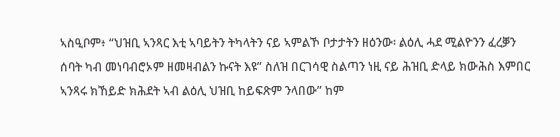ኣስዒቦም፥ “ህዝቢ ኣንጻር እቲ ኣባይትን ትካላትን ናይ ኣምልኾ ቦታታትን ዘዕንው፡ ልዕሊ ሓደ ሚልዮንን ፈረቓን ሰባት ካብ መነባብሮኦም ዘመዛብልን ኩናት እዩ” ስለዝ በርገሳዊ ስልጣን ነዚ ናይ ሕዝቢ ድላይ ክውሕስ እምበር ኣንጻሩ ክኸይድ ክሕደት ኣብ ልዕሊ ህዝቢ ከይፍጽም ንላበው” ከም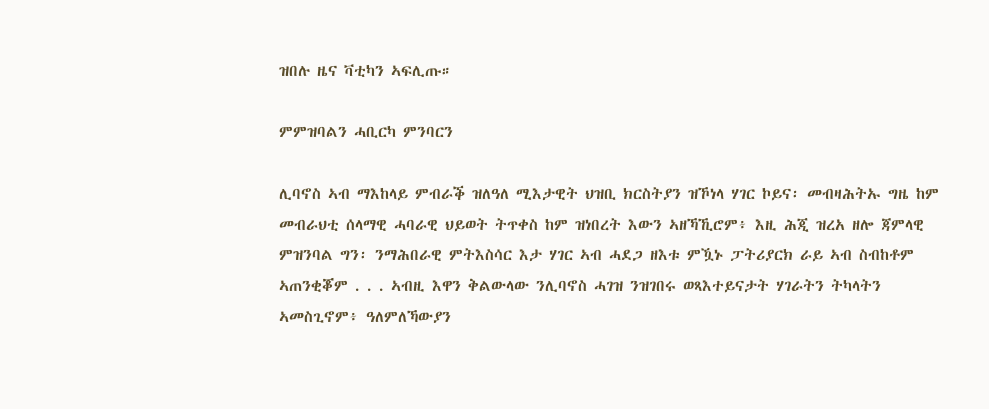ዝበሉ ዜና ቫቲካን ኣፍሊጡ።

ምምዝባልን ሓቢርካ ምንባርን

ሊባኖስ ኣብ ማእከላይ ምብራቕ ዝለዓለ ሚእታዊት ህዝቢ ክርስትያን ዝኾነላ ሃገር ኮይና፡ መብዛሕትኡ ግዜ ከም መብራህቲ ሰላማዊ ሓባራዊ ህይወት ትጥቀስ ከም ዝነበረት እውን ኣዘኻኺሮም፥ እዚ ሕጂ ዝረአ ዘሎ ጃምላዊ ምዝንባል ግን፡ ንማሕበራዊ ምትእስሳር እታ ሃገር ኣብ ሓደጋ ዘእቱ ምዃኑ ፓትሪያርክ ራይ ኣብ ስብከቶም ኣጠንቂቖም . . . ኣብዚ እዋን ቅልውላው ንሊባኖስ ሓገዝ ንዝገበሩ ወጻእተይናታት ሃገራትን ትካላትን ኣመስጊኖም፥ ዓለምለኻውያን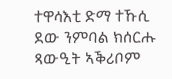ተዋሳእቲ ድማ ተኹሲ ደው ንምባል ክሰርሑ ጻውዒት ኣቕሪቦም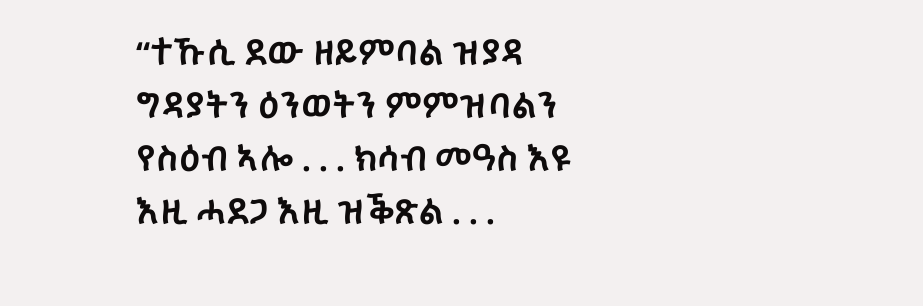“ተኹሲ ደው ዘይምባል ዝያዳ ግዳያትን ዕንወትን ምምዝባልን የስዕብ ኣሎ . . . ክሳብ መዓስ እዩ እዚ ሓደጋ እዚ ዝቕጽል . . .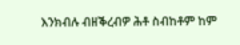እንክብሉ ብዘቕረብዎ ሕቶ ስብከቶም ከም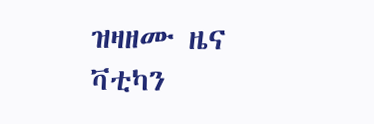ዝዛዘሙ ዜና ቫቲካን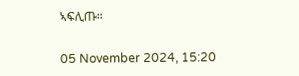ኣፍሊጡ።

05 November 2024, 15:20